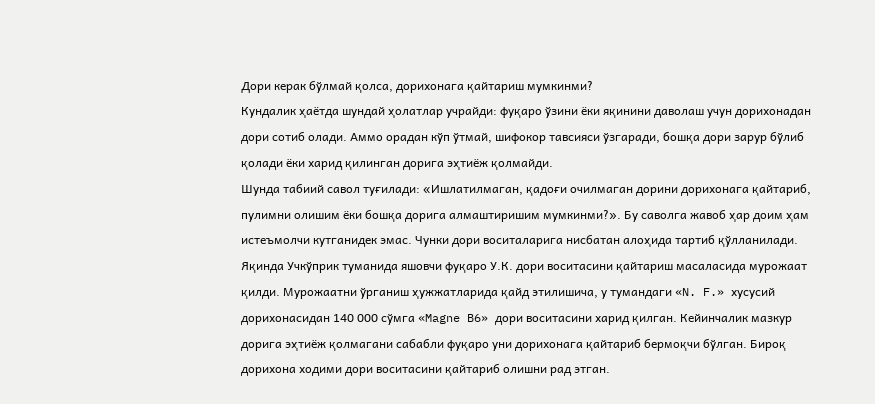Дори керак бўлмай қолса, дорихонага қайтариш мумкинми?
Кундалик ҳаётда шундай ҳолатлар учрайди: фуқаро ўзини ёки яқинини даволаш учун дорихонадан дори сотиб олади. Аммо орадан кўп ўтмай, шифокор тавсияси ўзгаради, бошқа дори зарур бўлиб қолади ёки харид қилинган дорига эҳтиёж қолмайди.
Шунда табиий савол туғилади: «Ишлатилмаган, қадоғи очилмаган дорини дорихонага қайтариб, пулимни олишим ёки бошқа дорига алмаштиришим мумкинми?». Бу саволга жавоб ҳар доим ҳам истеъмолчи кутганидек эмас. Чунки дори воситаларига нисбатан алоҳида тартиб қўлланилади.
Яқинда Учкўприк туманида яшовчи фуқаро У.К. дори воситасини қайтариш масаласида мурожаат қилди. Мурожаатни ўрганиш ҳужжатларида қайд этилишича, у тумандаги «N. F.» хусусий дорихонасидан 140 000 сўмга «Magne B6» дори воситасини харид қилган. Кейинчалик мазкур дорига эҳтиёж қолмагани сабабли фуқаро уни дорихонага қайтариб бермоқчи бўлган. Бироқ дорихона ходими дори воситасини қайтариб олишни рад этган.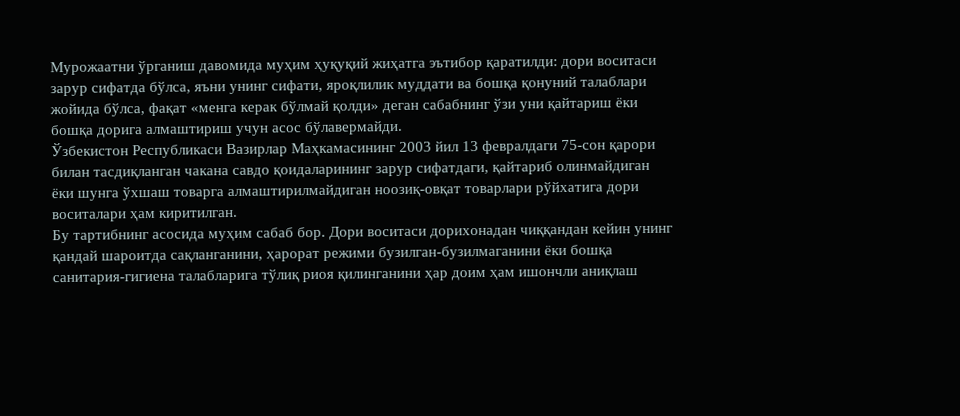Мурожаатни ўрганиш давомида муҳим ҳуқуқий жиҳатга эътибор қаратилди: дори воситаси зарур сифатда бўлса, яъни унинг сифати, яроқлилик муддати ва бошқа қонуний талаблари жойида бўлса, фақат «менга керак бўлмай қолди» деган сабабнинг ўзи уни қайтариш ёки бошқа дорига алмаштириш учун асос бўлавермайди.
Ўзбекистон Республикаси Вазирлар Маҳкамасининг 2003 йил 13 февралдаги 75-сон қарори билан тасдиқланган чакана савдо қоидаларининг зарур сифатдаги, қайтариб олинмайдиган ёки шунга ўхшаш товарга алмаштирилмайдиган ноозиқ-овқат товарлари рўйхатига дори воситалари ҳам киритилган.
Бу тартибнинг асосида муҳим сабаб бор. Дори воситаси дорихонадан чиққандан кейин унинг қандай шароитда сақланганини, ҳарорат режими бузилган-бузилмаганини ёки бошқа санитария-гигиена талабларига тўлиқ риоя қилинганини ҳар доим ҳам ишончли аниқлаш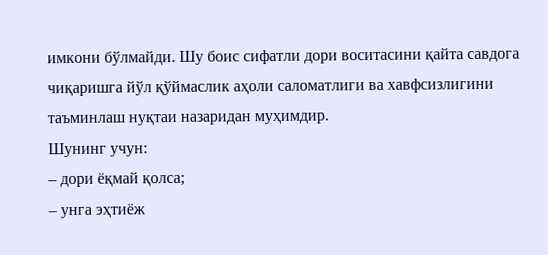имкони бўлмайди. Шу боис сифатли дори воситасини қайта савдога чиқаришга йўл қўймаслик аҳоли саломатлиги ва хавфсизлигини таъминлаш нуқтаи назаридан муҳимдир.
Шунинг учун:
– дори ёқмай қолса;
– унга эҳтиёж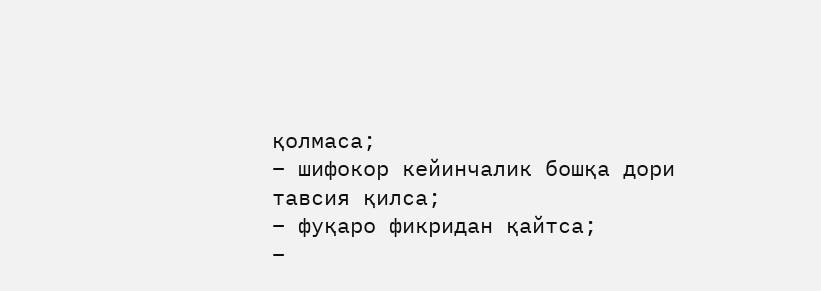қолмаса;
– шифокор кейинчалик бошқа дори тавсия қилса;
– фуқаро фикридан қайтса;
–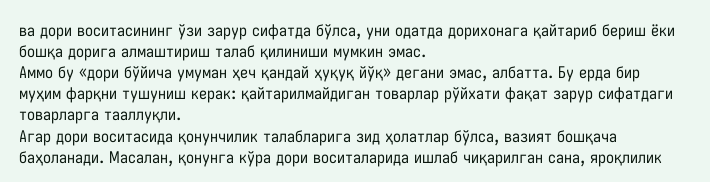ва дори воситасининг ўзи зарур сифатда бўлса, уни одатда дорихонага қайтариб бериш ёки бошқа дорига алмаштириш талаб қилиниши мумкин эмас.
Аммо бу «дори бўйича умуман ҳеч қандай ҳуқуқ йўқ» дегани эмас, албатта. Бу ерда бир муҳим фарқни тушуниш керак: қайтарилмайдиган товарлар рўйхати фақат зарур сифатдаги товарларга тааллуқли.
Агар дори воситасида қонунчилик талабларига зид ҳолатлар бўлса, вазият бошқача баҳоланади. Масалан, қонунга кўра дори воситаларида ишлаб чиқарилган сана, яроқлилик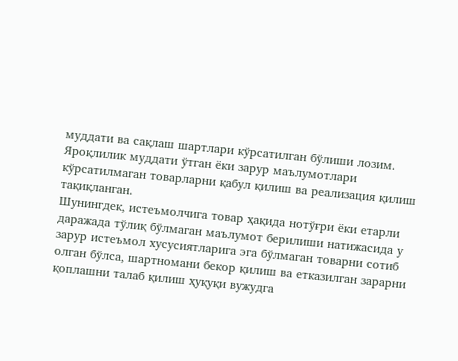муддати ва сақлаш шартлари кўрсатилган бўлиши лозим. Яроқлилик муддати ўтган ёки зарур маълумотлари кўрсатилмаган товарларни қабул қилиш ва реализация қилиш тақиқланган.
Шунингдек, истеъмолчига товар ҳақида нотўғри ёки етарли даражада тўлиқ бўлмаган маълумот берилиши натижасида у зарур истеъмол хусусиятларига эга бўлмаган товарни сотиб олган бўлса, шартномани бекор қилиш ва етказилган зарарни қоплашни талаб қилиш ҳуқуқи вужудга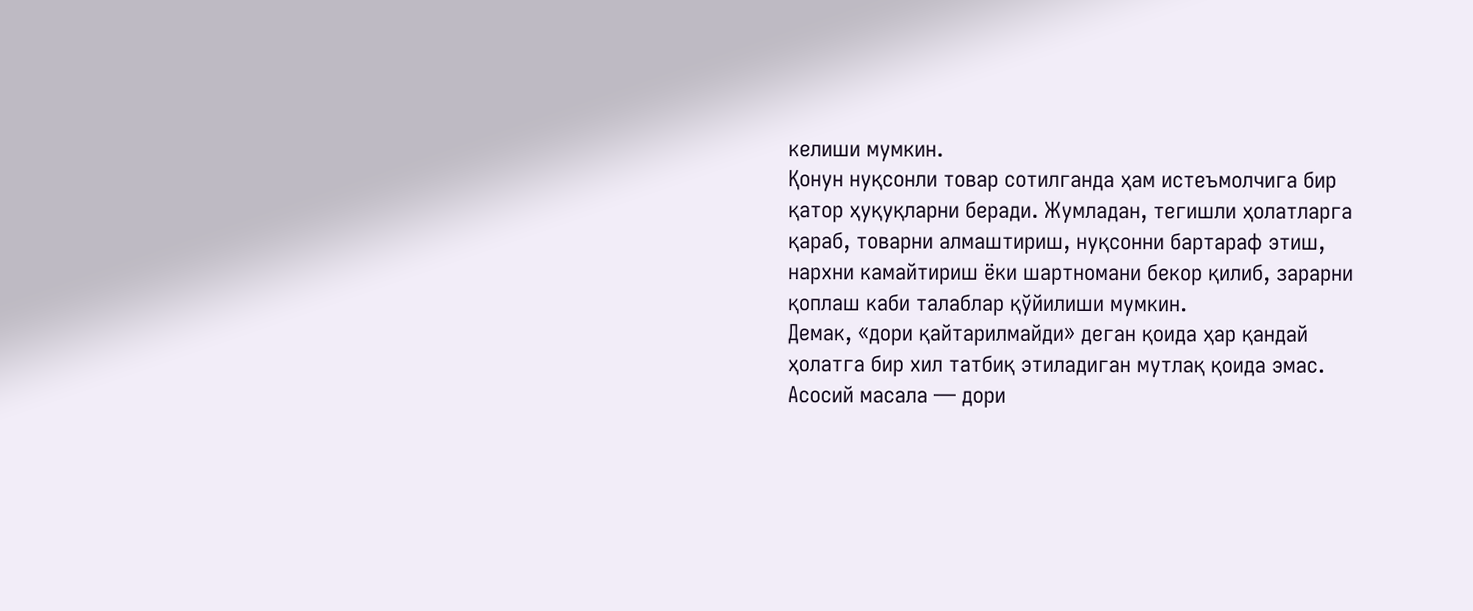келиши мумкин.
Қонун нуқсонли товар сотилганда ҳам истеъмолчига бир қатор ҳуқуқларни беради. Жумладан, тегишли ҳолатларга қараб, товарни алмаштириш, нуқсонни бартараф этиш, нархни камайтириш ёки шартномани бекор қилиб, зарарни қоплаш каби талаблар қўйилиши мумкин.
Демак, «дори қайтарилмайди» деган қоида ҳар қандай ҳолатга бир хил татбиқ этиладиган мутлақ қоида эмас. Асосий масала — дори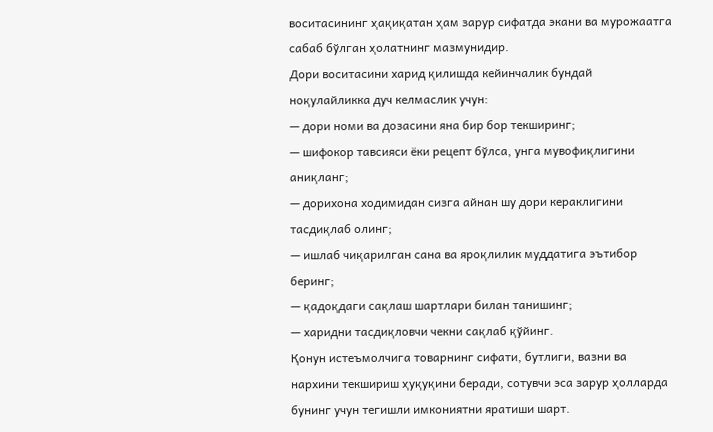воситасининг ҳақиқатан ҳам зарур сифатда экани ва мурожаатга сабаб бўлган ҳолатнинг мазмунидир.
Дори воситасини харид қилишда кейинчалик бундай ноқулайликка дуч келмаслик учун:
— дори номи ва дозасини яна бир бор текширинг;
— шифокор тавсияси ёки рецепт бўлса, унга мувофиқлигини аниқланг;
— дорихона ходимидан сизга айнан шу дори кераклигини тасдиқлаб олинг;
— ишлаб чиқарилган сана ва яроқлилик муддатига эътибор беринг;
— қадоқдаги сақлаш шартлари билан танишинг;
— харидни тасдиқловчи чекни сақлаб қўйинг.
Қонун истеъмолчига товарнинг сифати, бутлиги, вазни ва нархини текшириш ҳуқуқини беради, сотувчи эса зарур ҳолларда бунинг учун тегишли имкониятни яратиши шарт.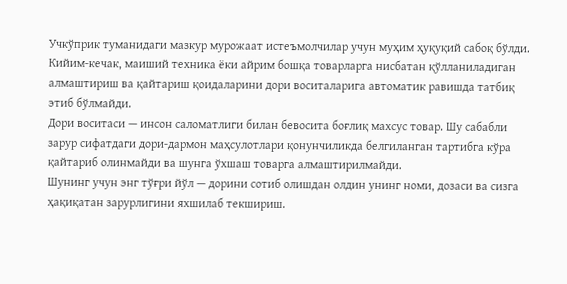Учкўприк туманидаги мазкур мурожаат истеъмолчилар учун муҳим ҳуқуқий сабоқ бўлди. Кийим-кечак, маиший техника ёки айрим бошқа товарларга нисбатан қўлланиладиган алмаштириш ва қайтариш қоидаларини дори воситаларига автоматик равишда татбиқ этиб бўлмайди.
Дори воситаси — инсон саломатлиги билан бевосита боғлиқ махсус товар. Шу сабабли зарур сифатдаги дори-дaрмон маҳсулотлари қонунчиликда белгиланган тартибга кўра қайтариб олинмайди ва шунга ўхшаш товарга алмаштирилмайди.
Шунинг учун энг тўғри йўл — дорини сотиб олишдан олдин унинг номи, дозаси ва сизга ҳақиқатан зарурлигини яхшилаб текшириш.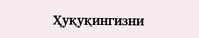Ҳуқуқингизни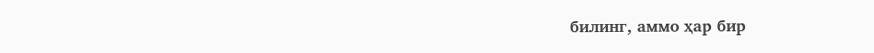билинг, аммо ҳар бир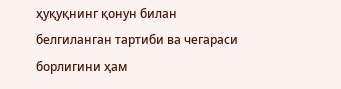ҳуқуқнинг қонун билан белгиланган тартиби ва чегараси борлигини ҳам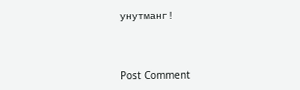унутманг!



Post Comment